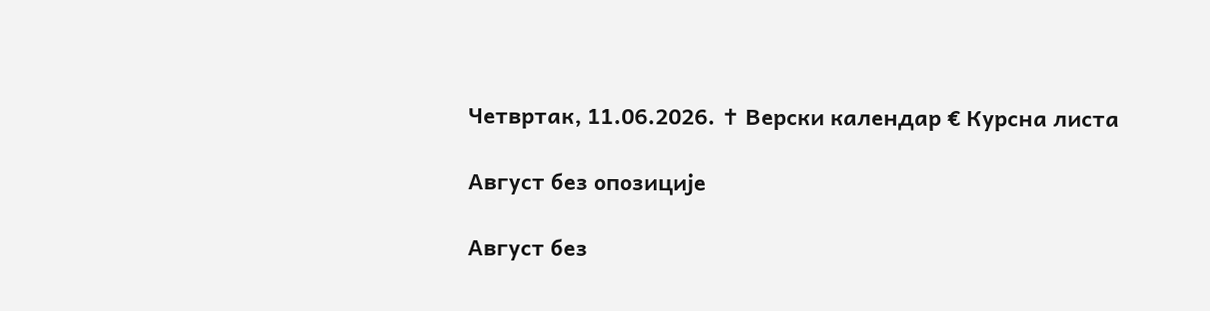Четвртак, 11.06.2026. ✝ Верски календар € Курсна листа

Август без опозиције

Август без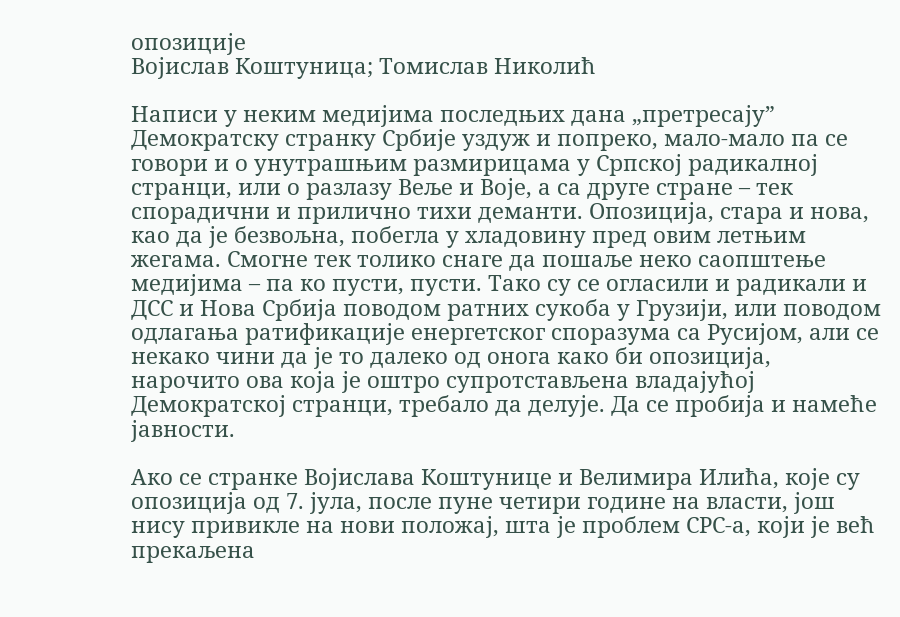опозиције
Војислав Коштуница; Томислав Николић

Написи у неким медијима последњих дана „претресају” Демократску странку Србије уздуж и попреко, мало-мало па се говори и о унутрашњим размирицама у Српској радикалној странци, или о разлазу Веље и Воје, а са друге стране – тек спорадични и прилично тихи деманти. Опозиција, стара и нова, као да је безвољна, побегла у хладовину пред овим летњим жегама. Смогне тек толико снаге да пошаље неко саопштење медијима – па ко пусти, пусти. Тако су се огласили и радикали и ДСС и Нова Србија поводом ратних сукоба у Грузији, или поводом одлагања ратификације енергетског споразума са Русијом, али се некако чини да је то далеко од онога како би опозиција, нарочито ова која је оштро супротстављена владајућој Демократској странци, требало да делује. Да се пробија и намеће јавности.

Ако се странке Војислава Коштунице и Велимира Илића, које су опозиција од 7. јула, после пуне четири године на власти, још нису привикле на нови положај, шта је проблем СРС-а, који је већ прекаљена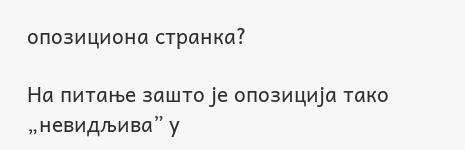опозициона странка?

На питање зашто је опозиција тако „невидљива” у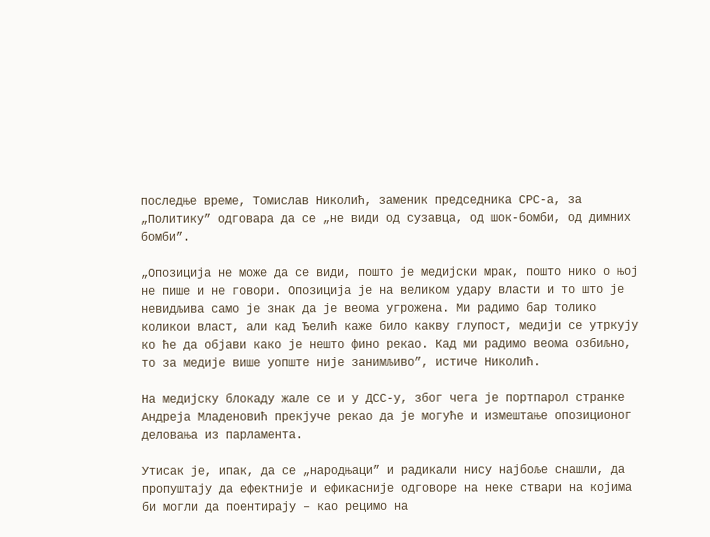последње време, Томислав Николић, заменик председника СРС-а, за „Политику” одговара да се „не види од сузавца, од шок-бомби, од димних бомби”.

„Опозиција не може да се види, пошто је медијски мрак, пошто нико о њој не пише и не говори. Опозиција је на великом удару власти и то што је невидљива само је знак да је веома угрожена. Ми радимо бар толико коликои власт, али кад Ђелић каже било какву глупост, медији се утркују ко ће да објави како је нешто фино рекао. Кад ми радимо веома озбиљно, то за медије више уопште није занимљиво”, истиче Николић.

На медијску блокаду жале се и у ДСС-у, због чега је портпарол странке Андреја Младеновић прекјуче рекао да је могуће и измештање опозиционог деловања из парламента.

Утисак је, ипак, да се „народњаци” и радикали нису најбоље снашли, да пропуштају да ефектније и ефикасније одговоре на неке ствари на којима би могли да поентирају – као рецимо на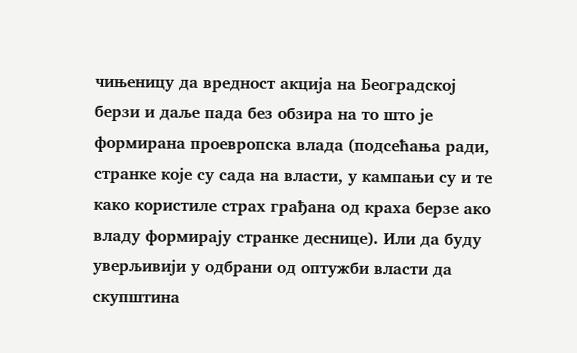чињеницу да вредност акција на Београдској берзи и даље пада без обзира на то што је формирана проевропска влада (подсећања ради, странке које су сада на власти, у кампањи су и те како користиле страх грађана од краха берзе ако владу формирају странке деснице). Или да буду уверљивији у одбрани од оптужби власти да скупштина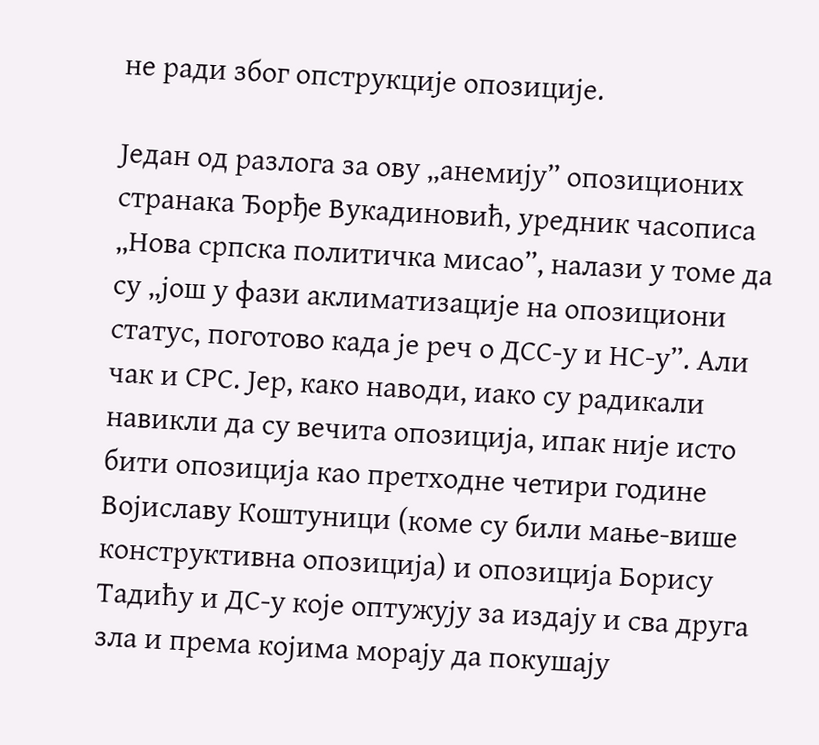не ради због опструкције опозиције.

Један од разлога за ову „анемију” опозиционих странака Ђорђе Вукадиновић, уредник часописа „Нова српска политичка мисао”, налази у томе да су „још у фази аклиматизације на опозициони статус, поготово када је реч о ДСС-у и НС-у”. Али чак и СРС. Јер, како наводи, иако су радикали навикли да су вечита опозиција, ипак није исто бити опозиција као претходне четири године Војиславу Коштуници (коме су били мање-више конструктивна опозиција) и опозиција Борису Тадићу и ДС-у које оптужују за издају и сва друга зла и према којима морају да покушају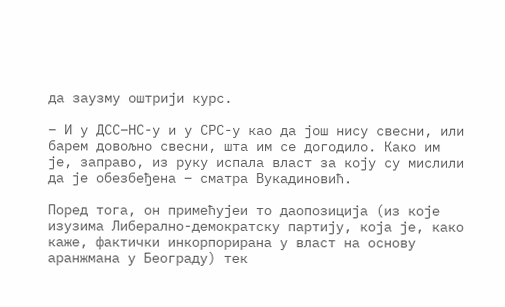да заузму оштрији курс.

– И у ДСС–НС-у и у СРС-у као да још нису свесни, или барем довољно свесни, шта им се догодило. Како им је, заправо, из руку испала власт за коју су мислили да је обезбеђена – сматра Вукадиновић.

Поред тога, он примећујеи то даопозиција (из које изузима Либерално-демократску партију, која је, како каже, фактички инкорпорирана у власт на основу аранжмана у Београду) тек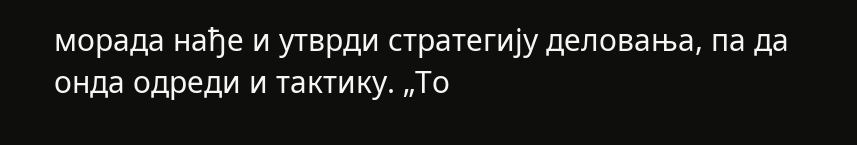морада нађе и утврди стратегију деловања, па да онда одреди и тактику. „То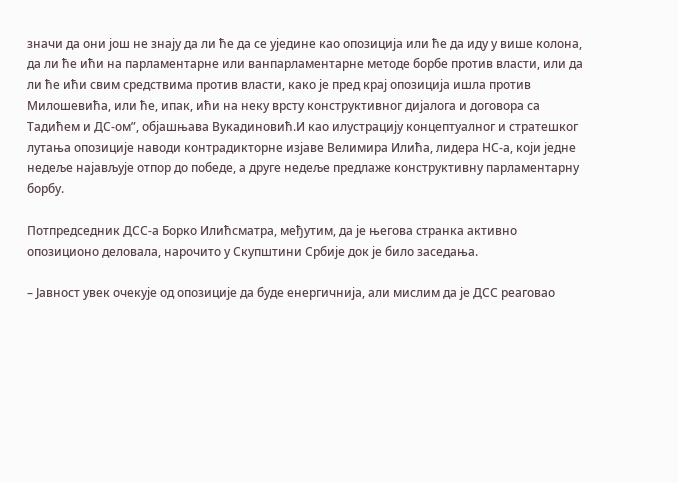значи да они још не знају да ли ће да се уједине као опозиција или ће да иду у више колона, да ли ће ићи на парламентарне или ванпарламентарне методе борбе против власти, или да ли ће ићи свим средствима против власти, како је пред крај опозиција ишла против Милошевића, или ће, ипак, ићи на неку врсту конструктивног дијалога и договора са Тадићем и ДС-ом”, објашњава Вукадиновић.И као илустрацију концептуалног и стратешког лутања опозиције наводи контрадикторне изјаве Велимира Илића, лидера НС-а, који једне недеље најављује отпор до победе, а друге недеље предлаже конструктивну парламентарну борбу.

Потпредседник ДСС-а Борко Илићсматра, међутим, да је његова странка активно опозиционо деловала, нарочито у Скупштини Србије док је било заседања.

– Јавност увек очекује од опозиције да буде енергичнија, али мислим да је ДСС реаговао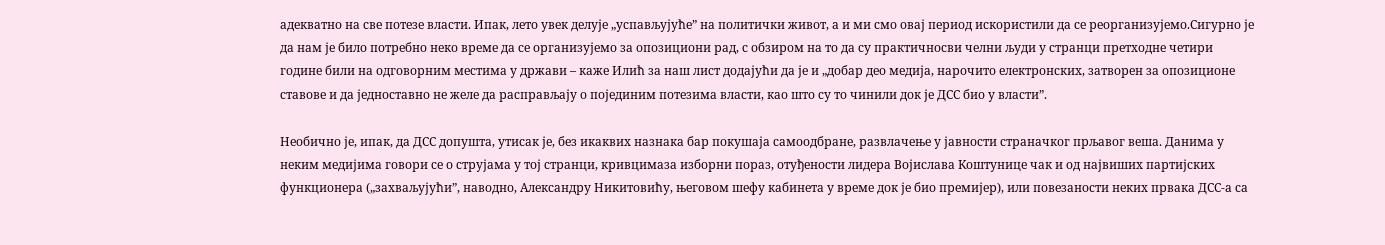адекватно на све потезе власти. Ипак, лето увек делује „успављујуће” на политички живот, а и ми смо овај период искористили да се реорганизујемо.Сигурно је да нам је било потребно неко време да се организујемо за опозициони рад, с обзиром на то да су практичносви челни људи у странци претходне четири године били на одговорним местима у држави – каже Илић за наш лист додајући да је и „добар део медија, нарочито електронских, затворен за опозиционе ставове и да једноставно не желе да расправљају о појединим потезима власти, као што су то чинили док је ДСС био у власти”.

Необично је, ипак, да ДСС допушта, утисак је, без икаквих назнака бар покушаја самоодбране, развлачење у јавности страначког прљавог веша. Данима у неким медијима говори се о струјама у тој странци, кривцимаза изборни пораз, отуђености лидера Војислава Коштунице чак и од највиших партијских функционера („захваљујући”, наводно, Александру Никитовићу, његовом шефу кабинета у време док је био премијер), или повезаности неких првака ДСС-а са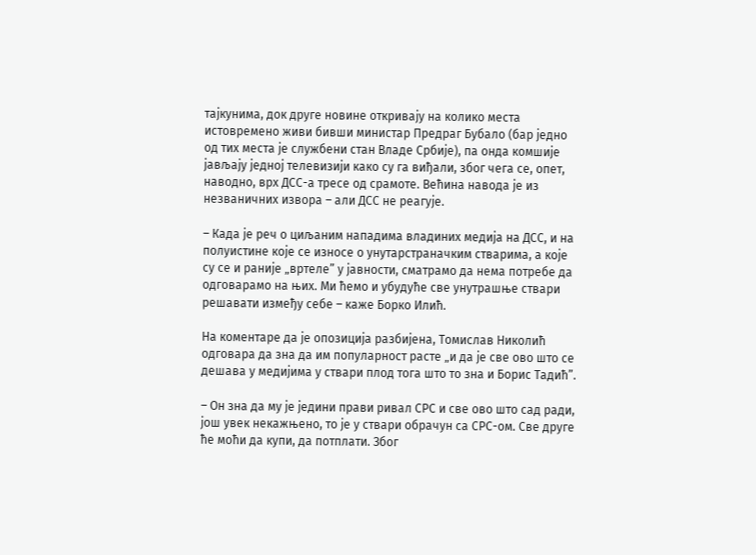тајкунима, док друге новине откривају на колико места истовремено живи бивши министар Предраг Бубало (бар једно од тих места је службени стан Владе Србије), па онда комшије јављају једној телевизији како су га виђали, због чега се, опет, наводно, врх ДСС-а тресе од срамоте. Већина навода је из незваничних извора – али ДСС не реагује.

– Када је реч о циљаним нападима владиних медија на ДСС, и на полуистине које се износе о унутарстраначким стварима, а које су се и раније „вртеле” у јавности, сматрамо да нема потребе да одговарамо на њих. Ми ћемо и убудуће све унутрашње ствари решавати између себе – каже Борко Илић.

На коментаре да је опозиција разбијена, Томислав Николић одговара да зна да им популарност расте „и да је све ово што се дешава у медијима у ствари плод тога што то зна и Борис Тадић”.

– Он зна да му је једини прави ривал СРС и све ово што сад ради, још увек некажњено, то је у ствари обрачун са СРС-ом. Све друге ће моћи да купи, да потплати. Због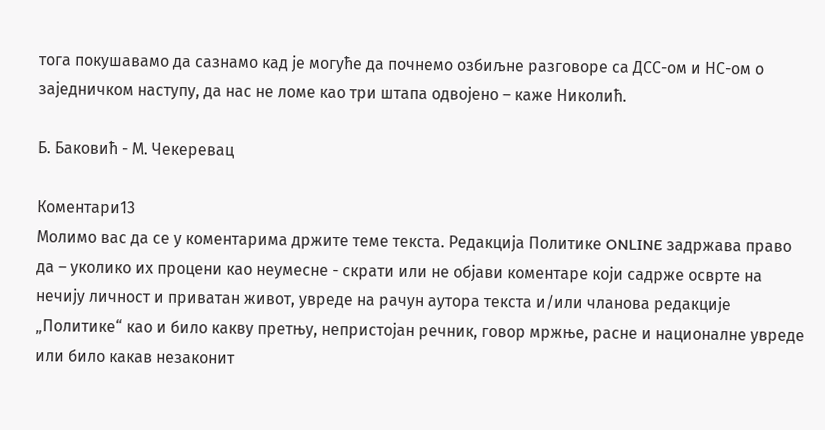тога покушавамо да сазнамо кад је могуће да почнемо озбиљне разговоре са ДСС-ом и НС-ом о заједничком наступу, да нас не ломе као три штапа одвојено – каже Николић.

Б. Баковић - М. Чекеревац

Коментари13
Молимо вас да се у коментарима држите теме текста. Редакција Политике ONLINE задржава право да – уколико их процени као неумесне - скрати или не објави коментаре који садрже осврте на нечију личност и приватан живот, увреде на рачун аутора текста и/или чланова редакције „Политике“ као и било какву претњу, непристојан речник, говор мржње, расне и националне увреде или било какав незаконит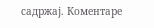садржај. Коментаре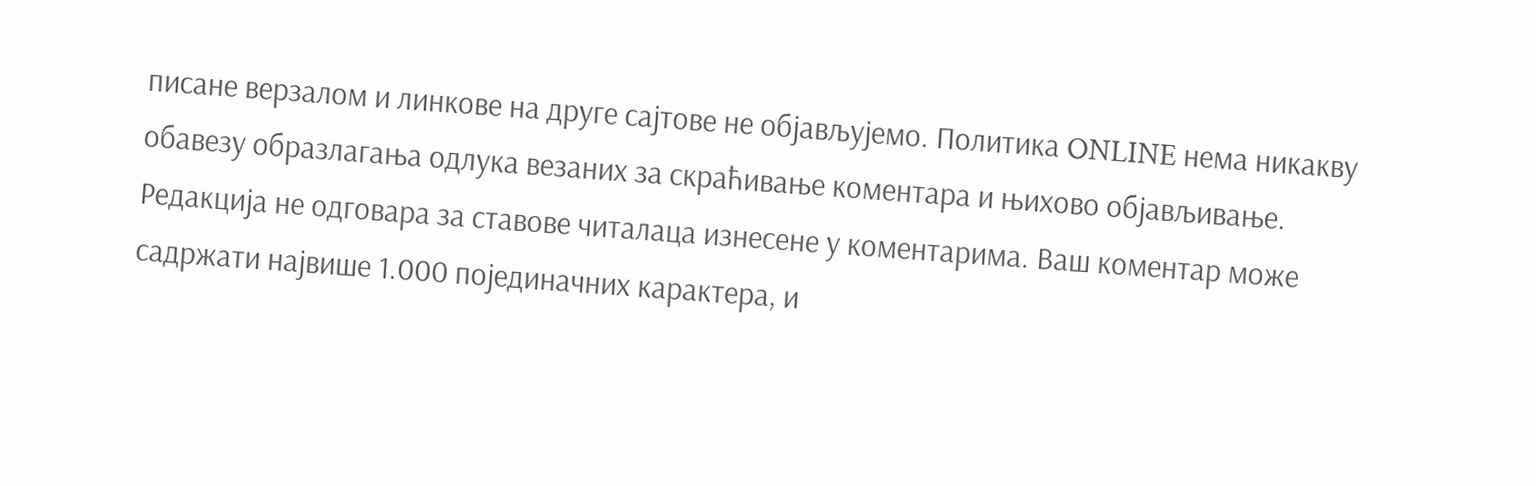писане верзалом и линкове на друге сајтове не објављујемо. Политика ONLINE нема никакву обавезу образлагања одлука везаних за скраћивање коментара и њихово објављивање. Редакција не одговара за ставове читалаца изнесене у коментарима. Ваш коментар може садржати највише 1.000 појединачних карактера, и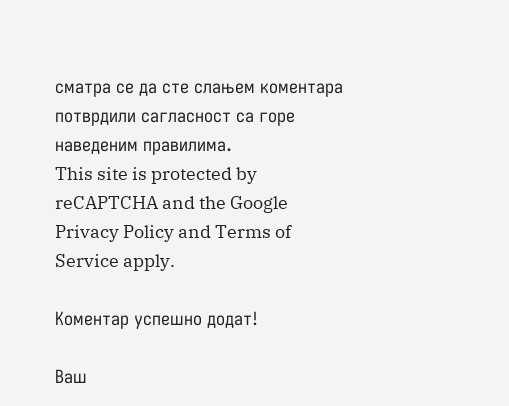сматра се да сте слањем коментара потврдили сагласност са горе наведеним правилима.
This site is protected by reCAPTCHA and the Google Privacy Policy and Terms of Service apply.

Комeнтар успeшно додат!

Ваш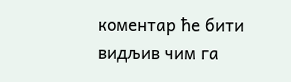комeнтар ћe бити видљив чим га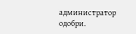администратор одобри.